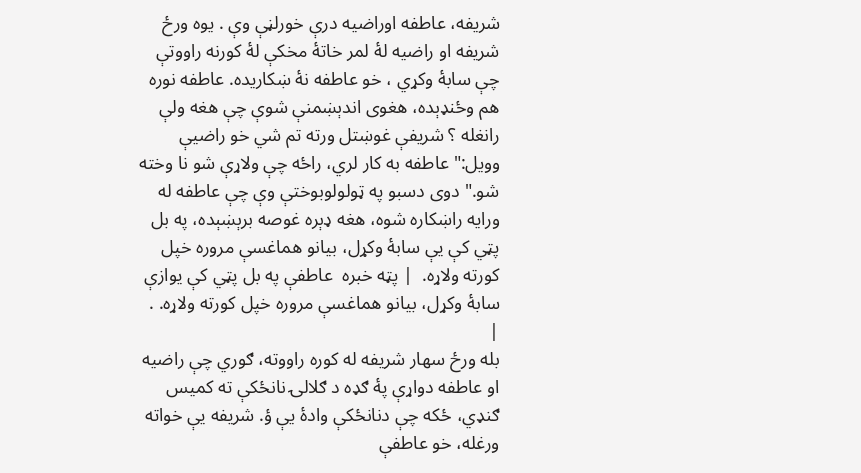شريفه، عاطفه اوراضيه درې خورلڼې وې . يوه ورځ شريفه او راضيه لۀ لمر خاتۀ مخکې لۀ کورنه راووتې چې سابۀ وکړي ، خو عاطفه نۀ ښکاريده. عاطفه نوره هم وځنډېده، هغوی اندېښمنې شوې چې هغه ولې رانغله ؟ شريفې غوښتل ورته تم شي خو راضيې وويل:" عاطفه به کار لري، راځه چې ولاړې شو نا وخته شو." دوی دسبو په ټولولوبوختې وې چې عاطفه له ورايه راښکاره شوه، هغه ډېره غوصه برېښېده، په بل پټي کې يې سابۀ وکړل، بيانو هماغسې مروره خپل کورته ولاړه.  | پټه خبره  عاطفې په بل پټي کې يوازې سابۀ وکړل، بيانو هماغسې مروره خپل کورته ولاړه. .  |
بله ورځ سهار شريفه له کوره راووته، ګوري چې راضيه او عاطفه دواړې پۀ ګډه د ګلالۍ نانځکې ته کميس ګنډي، ځکه چې دنانځکې وادۀ يې ؤ. شريفه يې خواته ورغله، خو عاطفې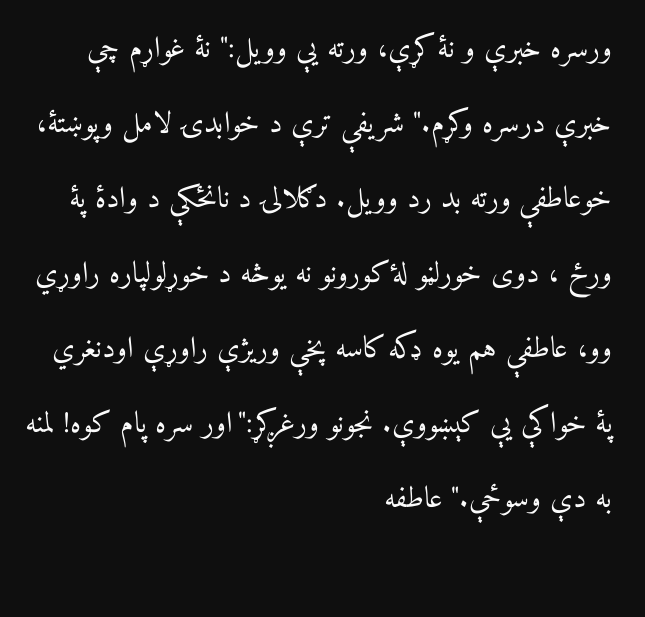ورسره خبرې و نۀ کړې، ورته يې وويل:" نۀ غواړم چې خبرې درسره وکړم." شريفې ترې د خوابدۍ لامل وپوښتۀ، خوعاطفې ورته بد رد وويل. دګلالۍ د نانځکې د وادۀ پۀ ورځ ، دوی خورلڼو لۀ کورونو نه يوڅه د خوړلولپاره راوړي وو، عاطفې هم يوه ډکه کاسه پخې وريژې راوړې اودنغري پۀ خواکې يې کېښووې. نجونو ورغږکړ:"اور سره پام کوه! لمنه به دې وسوځې." عاطفه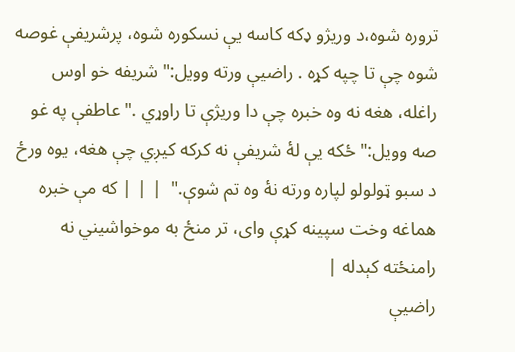تروره شوه،د وريژو ډکه کاسه يې نسکوره شوه، پرشريفې غوصه شوه چې تا چپه کړه . راضيې ورته وويل:" شريفه خو اوس راغله، هغه نه وه خبره چې دا وريژې تا راوړي ." عاطفې په غو صه وويل:" ځکه يې لۀ شريفې نه کرکه کيږي چې هغه، يوه ورځ د سبو ټولولو لپاره ورته نۀ وه تم شوې."  | | | که مې خبره هماغه وخت سپينه کړې وای، تر منځ به موخواشيني نه رامنځته کېدله |
راضيې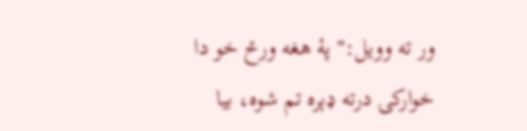ور ته وويل:" پۀ هغه ورځ خو دا خوارکۍ درته ډېره تم شوه، بيا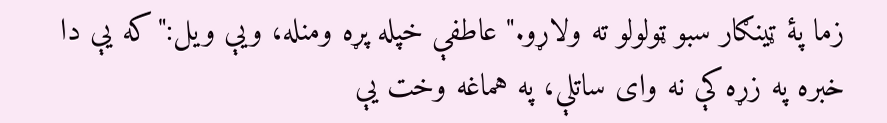زما پۀ ټينګار سبو ټولولو ته ولاړو." عاطفې خپله پړه ومنله، ويې ويل:"که يې دا خبره په زړه کې نه وای ساتلې، په هماغه وخت يې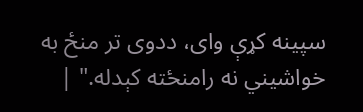سپينه کړې وای، ددوی تر منځ به خواشيني نه رامنځته کېدله." |